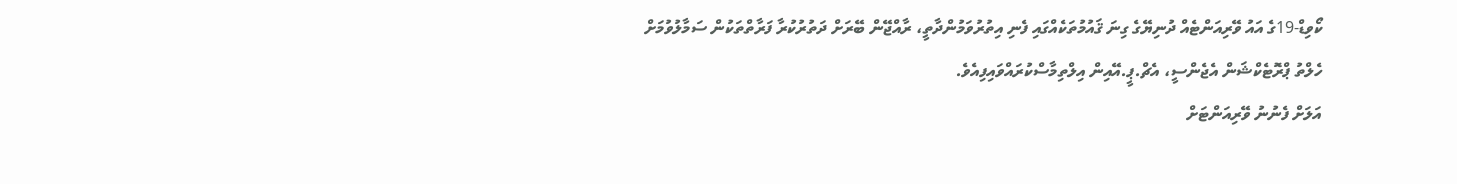ކޯވިޑް-19ގެ އައު ވޭރިއަންޓެއް ދުނިޔޭގެ ގިނަ ޤައުމުތަކެއްގައި ފެނި އިތުރުވަމުންދާތީ، ރާއްޖޭން ބޭރަށް ދަތުރުކުރާ ފަރާތްތަކުން ސަމާލުވުމަށް ހެލްތު ޕްރޮޓެކްޝަން އެޖެންސީ، އެޗް.ޕީ.އޭއިން އިލްތިމާސްކުރައްވައިފިއެވެ.
އަލަށް ފެނުނު ވޭރިއަންޓަށް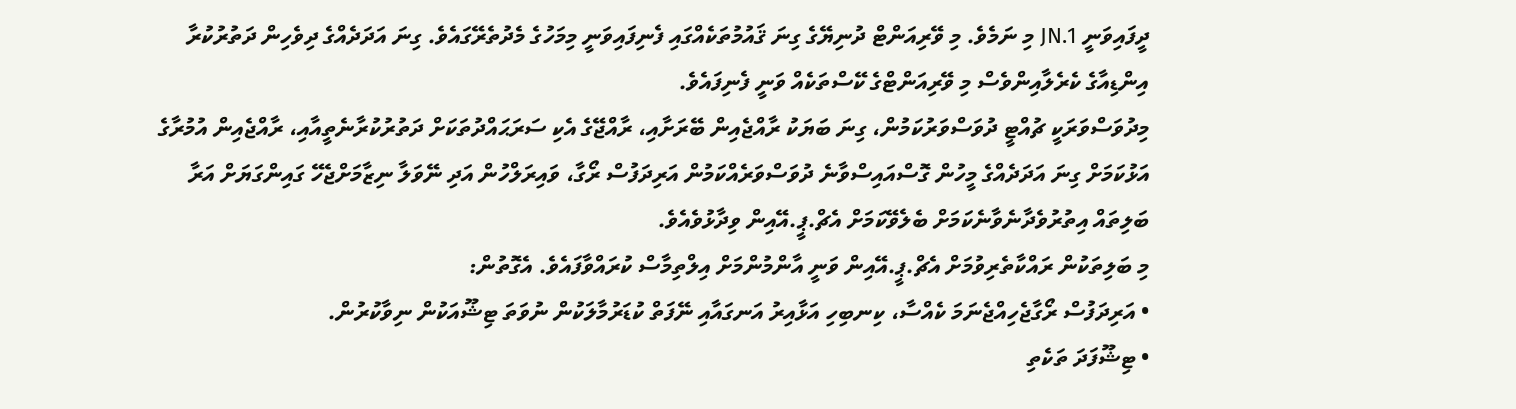ދީފައިވަނީ JN.1 މި ނަމެވެ. މި ވޭރިއަންޓް ދުނިޔޭގެ ގިނަ ޤައުމުތަކެއްގައި ފެނިފައިވަނީ މިމަހުގެ މެދުތެރޭގައެވެ. ގިނަ އަދަދެއްގެ ދިވެހިން ދަތުރުކުރާ އިންޑިއާގެ ކެރެލާއިންވެސް މި ވޭރިއަންޓްގެ ކޭސްތަކެއް ވަނީ ފެނިފައެވެ.
މިދުވަސްވަރަކީ ޗުއްޓީ ދުވަސްވަރުކަމުން، ގިނަ ބަޔަކު ރާއްޖެއިން ބޭރަށާއި، ރާއްޖޭގެ އެކި ސަރަޙައްދުތަކަށް ދަތުރުކުރާނެތީއާއި، ރާއްޖެއިން އުމުރާގެ އަޅުކަމަށް ގިނަ އަދަދެއްގެ މީހުން ގޮސްއައިސްވާނެ ދުވަސްވަރެއްކަމުން އަރިދަފުސް ރޯގާ، ވައިރަލްހުން އަދި ނޭވަލާ ނިޒާމަށްޖެހޭ ގައިންގަޔަށް އަރާ ބަލިތައް އިތުރުވެދާނެވާނެކަމަށް ބެލެވޭކަމަށް އެޗް.ޕީ.އޭއިން ވިދާޅުވެއެވެ.
މި ބަލިތަކުން ރައްކާތެރިވުމަށް އެޗް.ޕީ.އޭއިން ވަނީ އާންމުންމަށް އިލްތިމާސް ކުރައްވާފައެވެ. އެގޮތުން:
• އަރިދަފުސް ރޯގާޖެހިއްޖެނަމަ ކެއްސާ، ކިނބިހި އަޅާއިރު އަނގައާއި ނޭފަތް ކުޑަރުމާލަކުން ނުވަތަ ޓިޝޫއަކުން ނިވާކުރުން.
• ޓިޝޫފަދަ ތަކެތި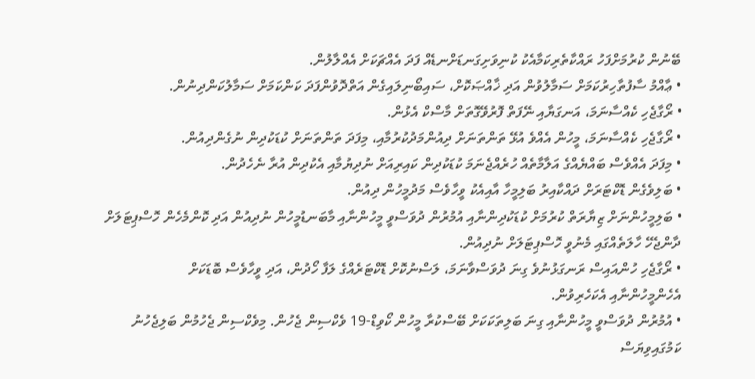ބޭނުން ކުރުމަށްފަހު ރައްކާތެރިކަމާއެކު ކުނިވަށިގަނޑަށްނޑެއް ފަދަ އެއްޗަކަށް އެއްލާލުން.
• ޢާއްމު ސާފުތާހިރުކަމަށް ސަމާލުވުން އަދި ޚާއްޞަކޮށް، ސައިބޯނިލައިގެން އަތްދޮވުންފަދަ ކަންކަމަށް ސަމާލުކަންދިނުން.
• ރޯގާޖެހި ކެއްސާނަމަ، އަނގަޔާއި ނޭފަތް ފޮރުވޭގޮތަށް މާސްކް އެޅުން.
• ރޯގާޖެހި ކެއްސާނަމަ، މީހުން އެއްވެ އުޅޭ ތަންތަނަށް ދިއުންމަދުކުރުމާއި، މިފަދަ ތަންތަނަށް ކުޑަކުދިން ނުގެންދިއުން.
• މިފަދަ އެއްވެސް ބައްޔެއްގެ އަލާމާތެއް ހުރެއްޖެނަމަ ކުޑަކުދިން ކައިރިއަށް ނުދިޔުމާއި އެކުދިން އުރާ ނެހެދުން.
• ބަލިވެގެން ޑޮކްޓަރަށް ދައްކާއިރު ބަލިމީހާ އާއިއެކު ވީހާވެސް މަދުމީހުން ދިއުން.
• ބަލިމީހުންނަށް ޒިޔާރަތް ކުރުމަށް ކުޑަކުދިންނާއި އުމުރުން ދުވަސްވީ މީހުންނާއި މާބަނޑުމީހުން ނުދިއުން އަދި ކޮންމެހެން ހޮސްޕިޓަލަށް ދާންޖެހޭ ހާލަތެއްގައި މެނުވީ ހޮސްޕިޓަލަށް ނުދިއުން.
• ރޯގާޖެހި ހުންއައިސް ރަނގަޅުނުވެ ގިނަ ދުވަސްވާނަމަ، ލަސްނުކޮށް ޑޮކްޓަރެއްގެ ލަފާ ހޯދުން، އަދި ވީހާވެސް ބޮޑަކަށް
އެހެންމީހުންނާއި އެކަހެރިވުން.
• އުމުރުން ދުވަސްވީ މީހުންނާއި ގިނަ ބަލިތަކަކަށް ބޭސްކުރާ މީހުން ކޯވިޑް-19 ވެކްސިން ޖެހުން. މިވެކްސިން ޖެހުމުން ބަލިޖެހުނު
ކަމުގައިވިޔަސް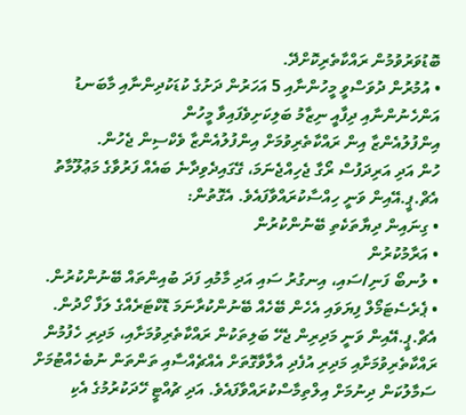ބޮޑުވަރުވުމުން ރައްކާތެރިކޮށްދޭ.
• އުމުރުން ދުވަސްވީ މީހުންނާއި 5 އަހަރުން ދަށުގެ ކުޑަކުދިންނާއި މާބަނޑު އަންހެނުންނާއި ދިފާއީ ނިޒާމު ބަލިކަށިވެފައިވާ މީހުން
އިންފުލުއެންޒާ އިން ރައްކާތެރިވުމަށް އިންފުލުއެންޒާ ވެކްސިން ޖެހުން.
ހުން އަދި އަރިދަފުސް ރޯގާ ޖެހިއްޖެނަމަ، ގޭގައިދެވިދާނެ ބައެއް ފަރުވާގެ މަޢުލޫމާތު އެޗް.ޕީ.އޭއިން ވަނީ ހިއްސާކުރައްވާފައެވެ. އެގޮތުން:
• ގިނައިން ދިޔާތަކެތި ބޭނުންކުރުން
• އަރާމުކުރުން
• ލުނބޯ ފަނި/ސައި، އިނގުރު ސައި އަދި މާމުއި ފަދަ ބުއިންތައް ބޭނުންކުރުން.
• ޕެރެސެޓަމޯލް ފިޔަވައި އެހެން ބޭހެއް ބޭނުންކުރާނަމަ ޑޮކްޓަރެއްގެ ލަފާ ހޯދުން.
އެޗް.ޕީ.އޭއިން ވަނީ މަދިރިން ޖެހޭ ބަލިތަކުން ރައްކާތެރިވުމަށާއި، މަދިރި ހެފުމުން ރައްކާތެރިވުމަށާއި މަދިރި އުފެދި އާލާވާގޮތަށް އެއްޗެއްސާއި ތަންތަން ނުބެހެއްޓުމަށް ސަމާލުކަން ދިނުމަށް އިލްތިމާސްކުރައްވާފައެވެ. އަދި ޗުއްޓީ ހޭދަކުރުމުގެ އެކި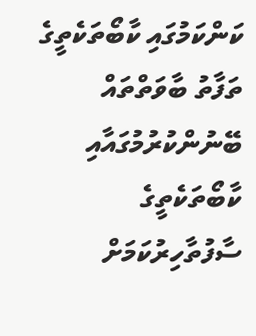ކަންކަމުގައި ކާބޯތަކެތީގެ ތަފާތު ބާވަތްތައް ބޭނުންކުރުމުގައާއި ކާބޯތަކެތީގެ ސާފުތާހިރުކަމަށް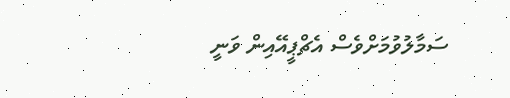ސަމާލުވުމަށްވެސް އެޗްޕީއޭއިން ވަނީ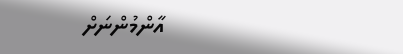އާންމުންނަށް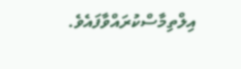އިލްތިމާސްކުރައްވާފައެވެ.